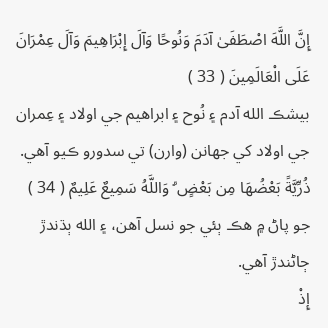إِنَّ اللَّهَ اصْطَفَىٰ آدَمَ وَنُوحًا وَآلَ إِبْرَاهِيمَ وَآلَ عِمْرَانَ عَلَى الْعَالَمِينَ ( 33 )
بيشڪ الله آدم ۽ نُوح ۽ ابراھيم جي اولاد ۽ عِمران جي اولاد کي جھانن (وارن) تي سدورو ڪيو آھي.
ذُرِّيَّةً بَعْضُهَا مِن بَعْضٍ ۗ وَاللَّهُ سَمِيعٌ عَلِيمٌ ( 34 )
جو پاڻ ۾ ھڪ ٻئي جو نسل آھن، ۽ الله ٻڌندڙ ڄاڻندڙ آھي.
إِذْ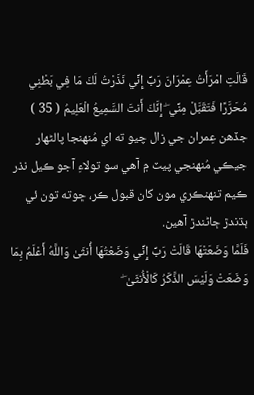قَالَتِ امْرَأَتُ عِمْرَانَ رَبِّ إِنِّي نَذَرْتُ لَكَ مَا فِي بَطْنِي مُحَرَّرًا فَتَقَبَّلْ مِنِّي ۖ إِنَّكَ أَنتَ السَّمِيعُ الْعَلِيمُ ( 35 )
جڏھن عِمران جي زال چيو ته اي مُنھنجا پالڻھار جيڪي مُنھنجي پيٽ ۾ آھي سو تولاءِ آجو ڪيل نذر ڪيم تنھنڪري مون کان قبول ڪر، ڇوته تون ئي ٻڌندڙ ڄاڻندڙ آھين.
فَلَمَّا وَضَعَتْهَا قَالَتْ رَبِّ إِنِّي وَضَعْتُهَا أُنثَىٰ وَاللَّهُ أَعْلَمُ بِمَا وَضَعَتْ وَلَيْسَ الذَّكَرُ كَالْأُنثَىٰ ۖ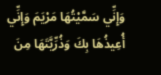وَإِنِّي سَمَّيْتُهَا مَرْيَمَ وَإِنِّي أُعِيذُهَا بِكَ وَذُرِّيَّتَهَا مِنَ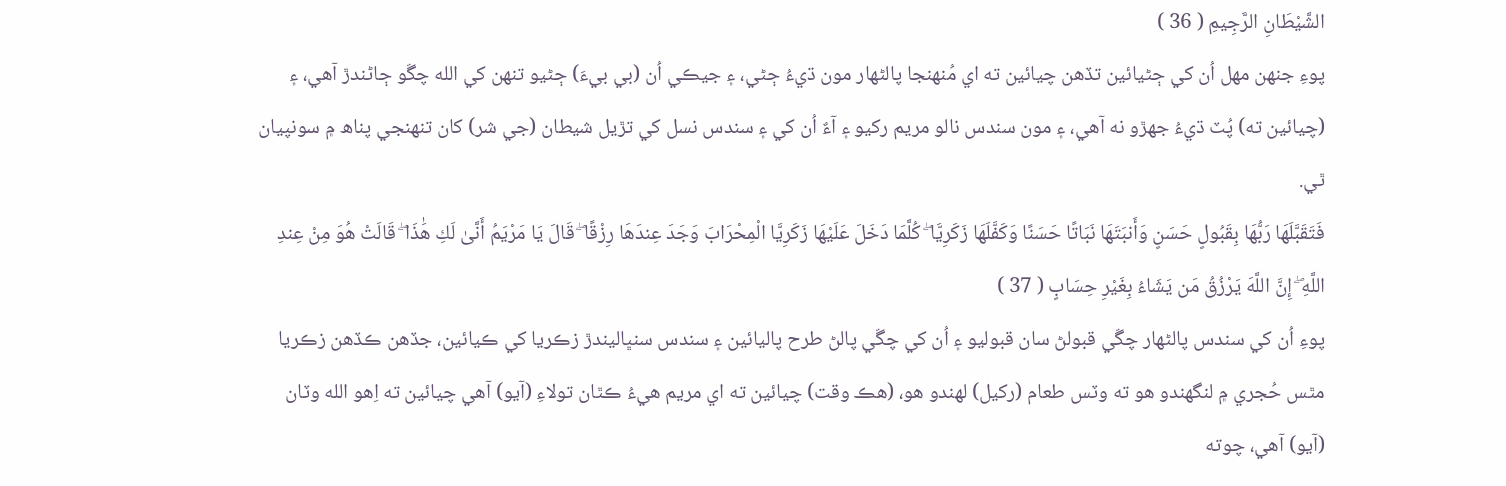الشَّيْطَانِ الرَّجِيمِ ( 36 )
پوءِ جنھن مھل اُن کي ڄڻيائين تڏھن چيائين ته اي مُنھنجا پالڻھار مون ڌيءُ ڄڻي، ۽ جيڪي اُن (بي بيءَ) ڄڻيو تنھن کي الله چڱو ڄاڻندڙ آھي، ۽ (چيائين ته) پُٽ ڌيءُ جھڙو نه آھي، ۽ مون سندس نالو مريم رکيو ۽ آءٌ اُن کي ۽ سندس نسل کي تڙيل شيطان (جي شر) کان تنھنجي پناھ ۾ سونپيان ٿي.
فَتَقَبَّلَهَا رَبُّهَا بِقَبُولٍ حَسَنٍ وَأَنبَتَهَا نَبَاتًا حَسَنًا وَكَفَّلَهَا زَكَرِيَّا ۖ كُلَّمَا دَخَلَ عَلَيْهَا زَكَرِيَّا الْمِحْرَابَ وَجَدَ عِندَهَا رِزْقًا ۖ قَالَ يَا مَرْيَمُ أَنَّىٰ لَكِ هَٰذَا ۖ قَالَتْ هُوَ مِنْ عِندِ اللَّهِ ۖ إِنَّ اللَّهَ يَرْزُقُ مَن يَشَاءُ بِغَيْرِ حِسَابٍ ( 37 )
پوءِ اُن کي سندس پالڻھار چڱي قبولڻ سان قبوليو ۽ اُن کي چڱي پالڻ طرح پاليائين ۽ سندس سنڀاليندڙ زڪريا کي ڪيائين، جڏھن ڪڏھن زڪريا مٿس حُجري ۾ لنگھندو ھو ته وٽس طعام (رکيل) لھندو ھو، (ھڪ وقت) چيائين ته اي مريم ھيءُ ڪٿان تولاءِ (آيو) آھي چيائين ته اِھو الله وٽان (آيو) آھي، چوته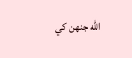الله جنھن کي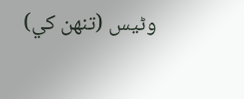وڻيس (تنھن کي)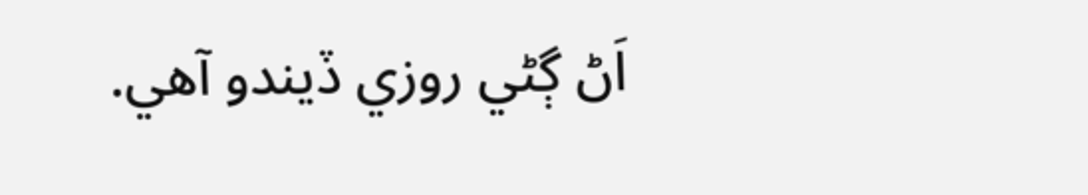اَڻ ڳڻي روزي ڏيندو آھي.